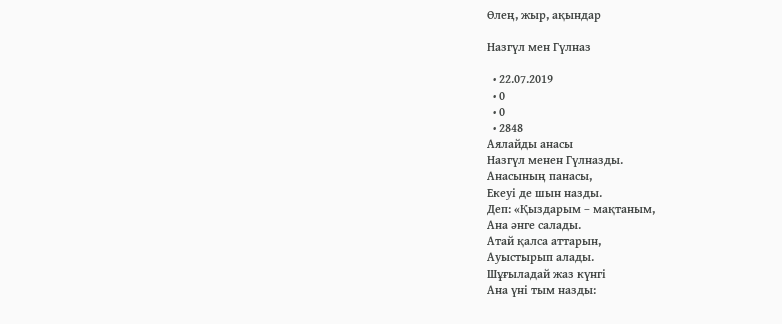Өлең, жыр, ақындар

Назгүл мен Гүлназ

  • 22.07.2019
  • 0
  • 0
  • 2848
Аялайды анасы
Назгүл менен Гүлназды.
Анасының панасы,
Екеуі де шын назды.
Деп: «Қыздарым – мақтаным,
Ана әнге салады.
Атай қалса аттарын,
Ауыстырып алады.
Шұғыладай жаз күнгі
Ана үні тым назды: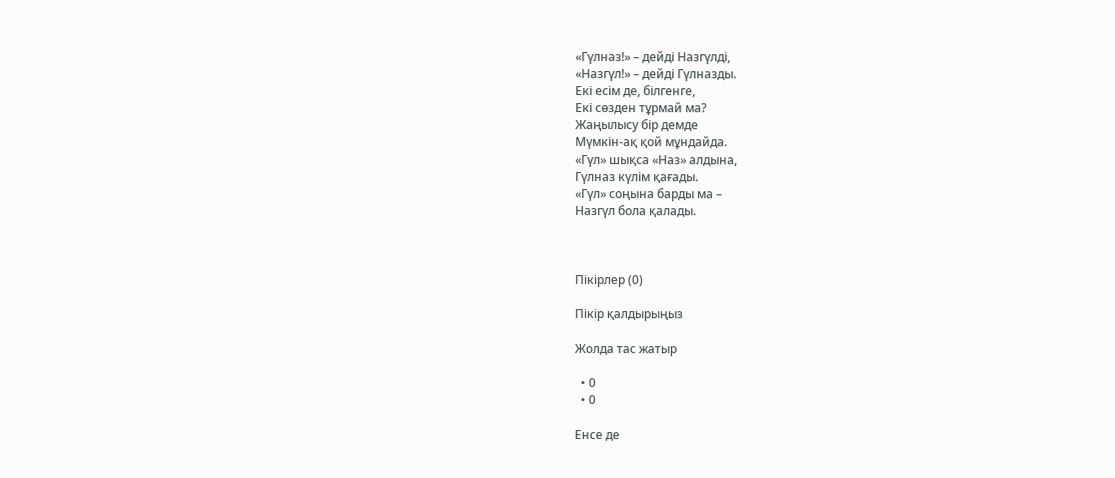«Гүлназ!» – дейді Назгүлді,
«Назгүл!» – дейді Гүлназды.
Екі есім де, білгенге,
Екі сөзден тұрмай ма?
Жаңылысу бір демде
Мүмкін-ақ қой мұндайда.
«Гүл» шықса «Наз» алдына,
Гүлназ күлім қағады.
«Гүл» соңына барды ма –
Назгүл бола қалады.



Пікірлер (0)

Пікір қалдырыңыз

Жолда тас жатыр

  • 0
  • 0

Енсе де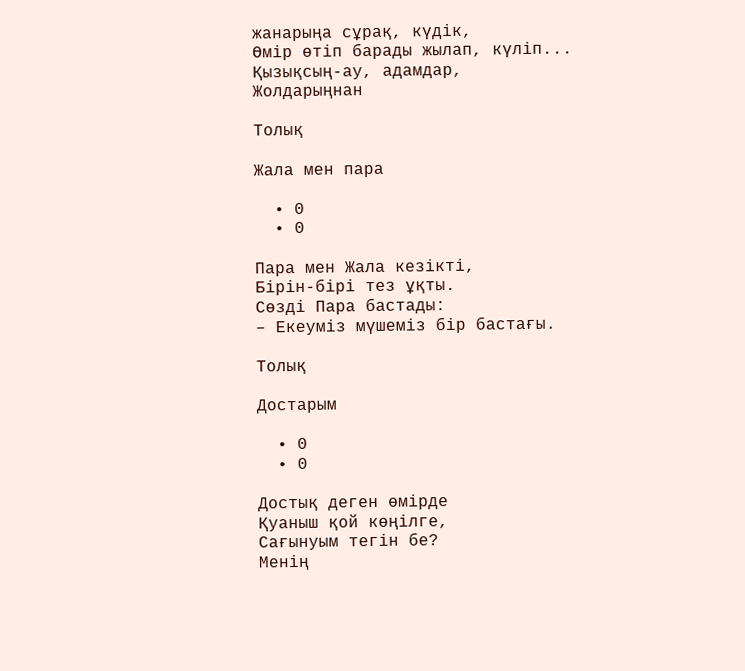жанарыңа сұрақ, күдік,
Өмір өтіп барады жылап, күліп...
Қызықсың-ау, адамдар,
Жолдарыңнан

Толық

Жала мен пара

  • 0
  • 0

Пара мен Жала кезікті,
Бірін-бірі тез ұқты.
Сөзді Пара бастады:
– Екеуміз мүшеміз бір бастағы.

Толық

Достарым

  • 0
  • 0

Достық деген өмірде
Қуаныш қой көңілге,
Сағынуым тегін бе?
Менің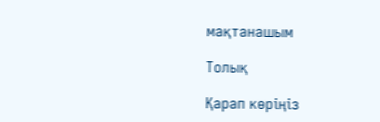мақтанашым

Толық

Қарап көріңіз